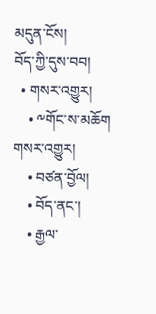མདུན་ངོས།
བོད་ཀྱི་དུས་བབ།
  • གསར་འགྱུར།
    • ༸གོང་ས་མཆོག གསར་འགྱུར།
    • བཙན་བྱོལ།
    • བོད་ནང་།
    • རྒྱལ་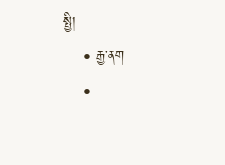སྤྱི།
    • རྒྱ་ནག
    •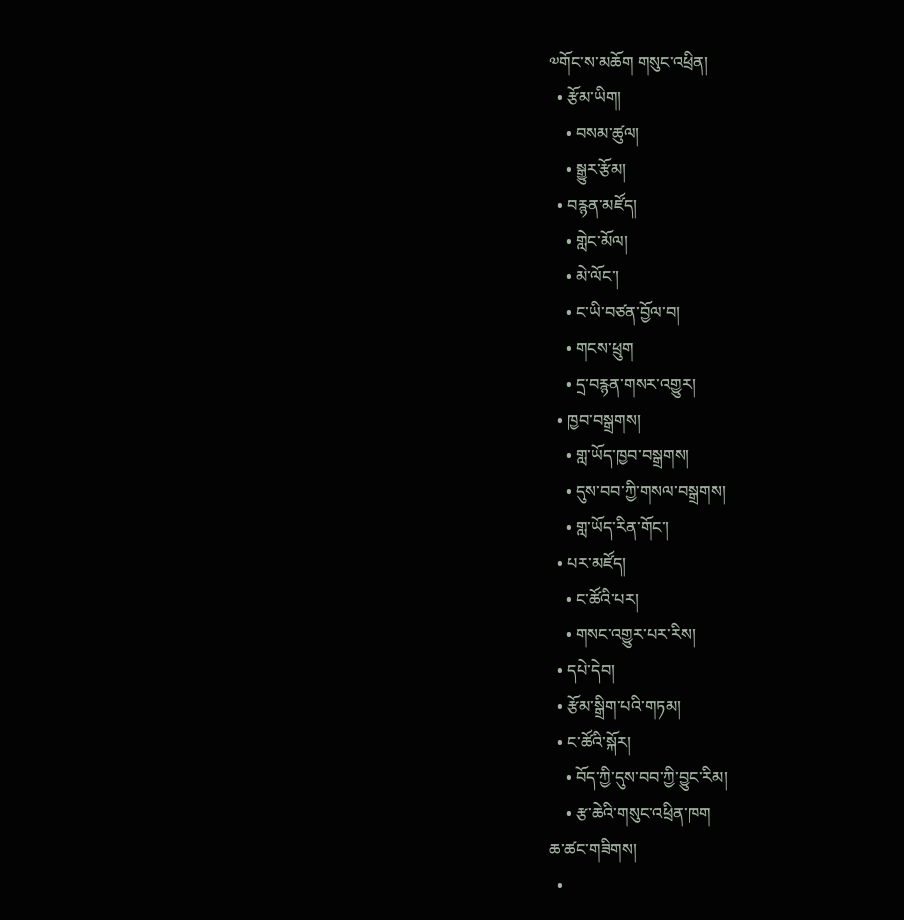༧གོང་ས་མཆོག གསུང་འཕྲིན།
  • རྩོམ་ཡིག།
    • བསམ་ཚུལ།
    • སྒྱུར་རྩོམ།
  • བརྙན་མཛོད།
    • གླེང་མོལ།
    • མེ་ལོང་།
    • ང་ཡི་བཙན་བྱོལ་བ།
    • གངས་ཕྲུག
    • དྲ་བརྙན་གསར་འགྱུར།
  • ཁྱབ་བསྒྲགས།
    • གླ་ཡོད་ཁྱབ་བསྒྲགས།
    • དུས་བབ་ཀྱི་གསལ་བསྒྲགས།
    • གླ་ཡོད་རིན་གོང་།
  • པར་མཛོད།
    • ང་ཚོའི་པར།
    • གསང་འགྱུར་པར་རིས།
  • དཔེ་དེབ།
  • རྩོམ་སྒྲིག་པའི་གཏམ།
  • ང་ཚོའི་སྐོར།
    • བོད་ཀྱི་དུས་བབ་ཀྱི་བྱུང་རིམ།
    • རྩ་ཆེའི་གསུང་འཕྲིན་ཁག
ཆ་ཚང་གཟིགས།
  •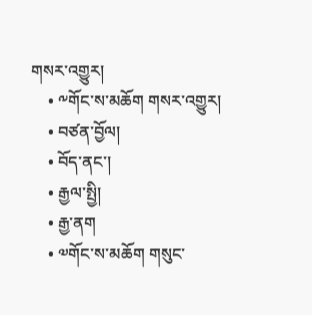གསར་འགྱུར།
    • ༸གོང་ས་མཆོག གསར་འགྱུར།
    • བཙན་བྱོལ།
    • བོད་ནང་།
    • རྒྱལ་སྤྱི།
    • རྒྱ་ནག
    • ༧གོང་ས་མཆོག གསུང་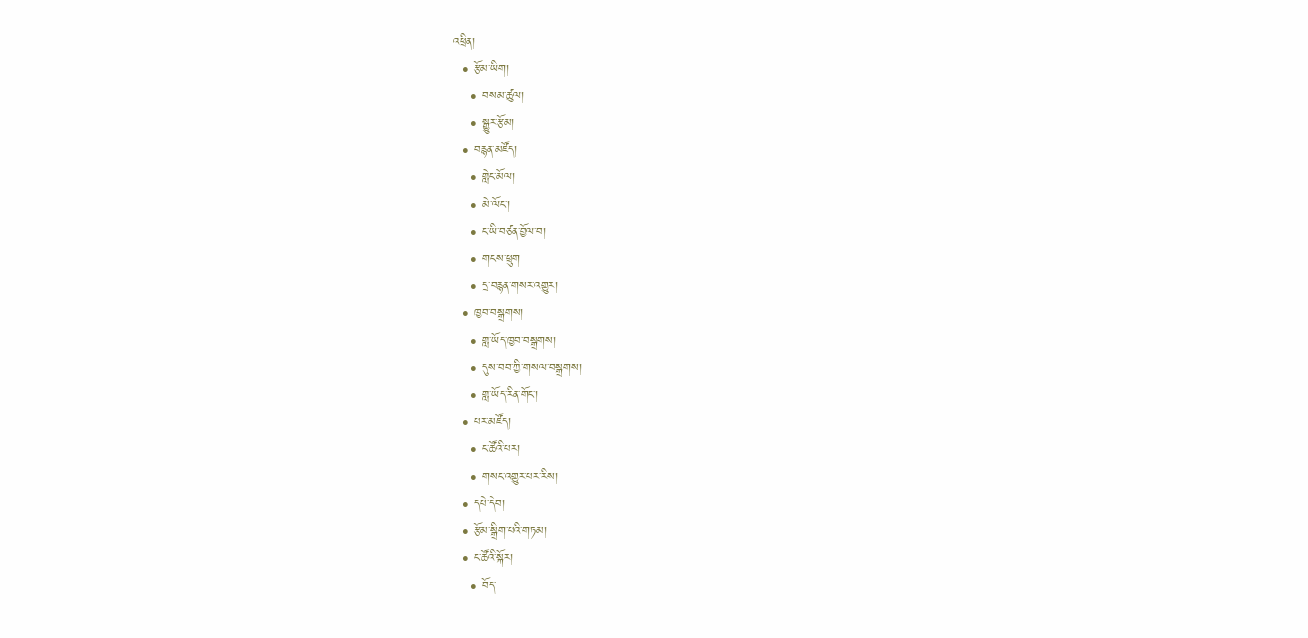འཕྲིན།
  • རྩོམ་ཡིག།
    • བསམ་ཚུལ།
    • སྒྱུར་རྩོམ།
  • བརྙན་མཛོད།
    • གླེང་མོལ།
    • མེ་ལོང་།
    • ང་ཡི་བཙན་བྱོལ་བ།
    • གངས་ཕྲུག
    • དྲ་བརྙན་གསར་འགྱུར།
  • ཁྱབ་བསྒྲགས།
    • གླ་ཡོད་ཁྱབ་བསྒྲགས།
    • དུས་བབ་ཀྱི་གསལ་བསྒྲགས།
    • གླ་ཡོད་རིན་གོང་།
  • པར་མཛོད།
    • ང་ཚོའི་པར།
    • གསང་འགྱུར་པར་རིས།
  • དཔེ་དེབ།
  • རྩོམ་སྒྲིག་པའི་གཏམ།
  • ང་ཚོའི་སྐོར།
    • བོད་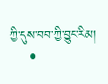ཀྱི་དུས་བབ་ཀྱི་བྱུང་རིམ།
    •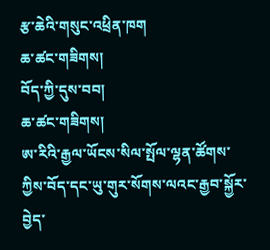རྩ་ཆེའི་གསུང་འཕྲིན་ཁག
ཆ་ཚང་གཟིགས།
བོད་ཀྱི་དུས་བབ།
ཆ་ཚང་གཟིགས།
ཨ་རིའི་རྒྱལ་ཡོངས་སིལ་སྤོལ་ལྷན་ཚོགས་ཀྱིས་བོད་དང་ཡུ་གུར་སོགས་ལའང་རྒྱབ་སྐྱོར་བྱེད་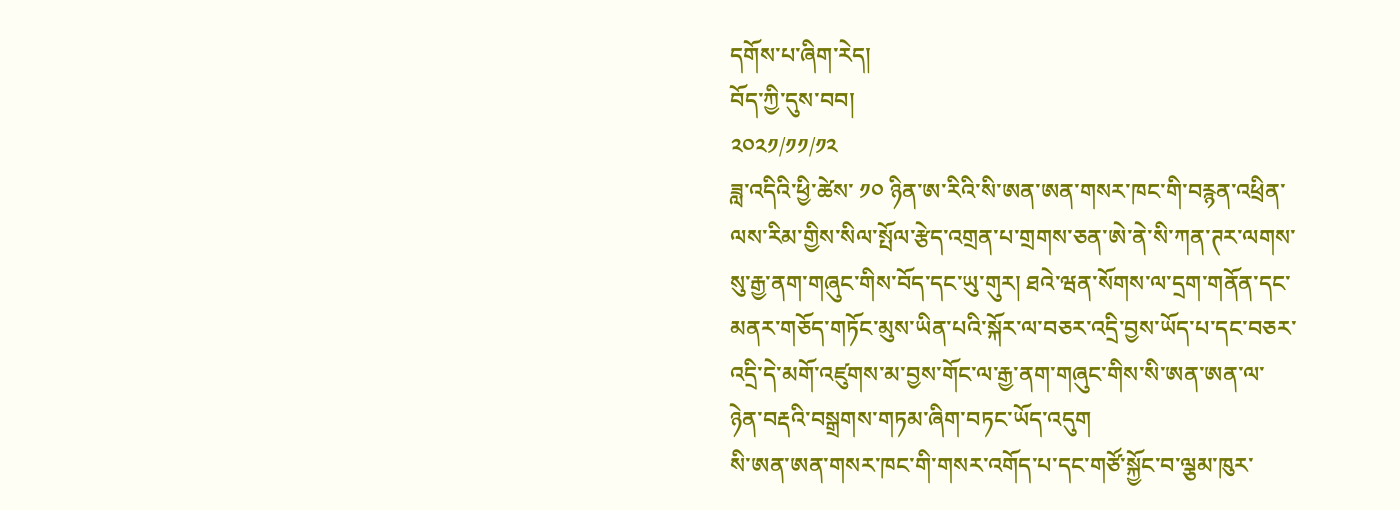དགོས་པ་ཞིག་རེད།
བོད་ཀྱི་དུས་བབ།
༢༠༢༡/༡༡/༡༢
ཟླ་འདིའི་ཕྱི་ཚེས་ ༡༠ ཉིན་ཨ་རིའི་སི་ཨན་ཨན་གསར་ཁང་གི་བརྙན་འཕྲིན་ལས་རིམ་གྱིས་སིལ་སྤོལ་རྩེད་འགྲན་པ་གྲགས་ཅན་ཨེ་ནེ་སི་ཀན་ཊར་ལགས་སུ་རྒྱ་ནག་གཞུང་གིས་བོད་དང་ཡུ་གུར། ཐའེ་ཝན་སོགས་ལ་དྲག་གནོན་དང་མནར་གཅོད་གཏོང་མུས་ཡིན་པའི་སྐོར་ལ་བཅར་འདྲི་བྱས་ཡོད་པ་དང་བཅར་འདྲི་དེ་མགོ་འཛུགས་མ་བྱས་གོང་ལ་རྒྱ་ནག་གཞུང་གིས་སི་ཨན་ཨན་ལ་ཉེན་བརྡའི་བསྒྲགས་གཏམ་ཞིག་བཏང་ཡོད་འདུག
སི་ཨན་ཨན་གསར་ཁང་གི་གསར་འགོད་པ་དང་གཙོ་སྐྱོང་བ་ལྕམ་ཁུར་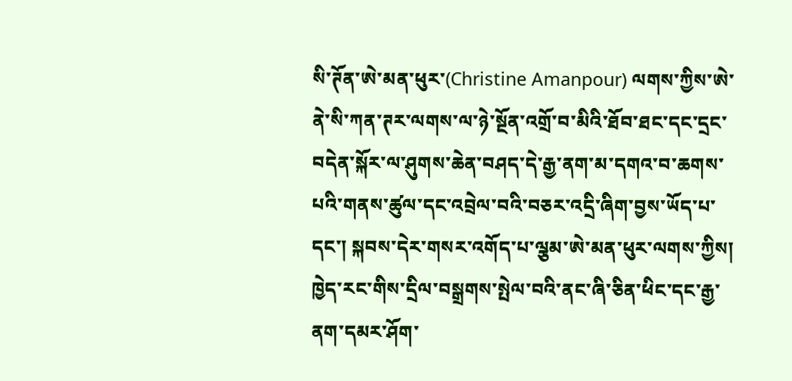སི་ཊོན་ཨེ་མན་ཕུར་(Christine Amanpour) ལགས་ཀྱིས་ཨེ་ནེ་སི་ཀན་ཊར་ལགས་ལ་ཉེ་སྔོན་འགྲོ་བ་མིའི་ཐོབ་ཐང་དང་དྲང་བདེན་སྐོར་ལ་ཤུགས་ཆེན་བཤད་དེ་རྒྱ་ནག་མ་དགའ་བ་ཆགས་པའི་གནས་ཚུལ་དང་འབྲེལ་བའི་བཅར་འདྲི་ཞིག་བྱས་ཡོད་པ་དང་། སྐབས་དེར་གསར་འགོད་པ་ལྕམ་ཨེ་མན་ཕུར་ལགས་ཀྱིས། ཁྱེད་རང་གིས་དྲིལ་བསྒྲགས་སྤེལ་བའི་ནང་ཞི་ཅིན་ཕིང་དང་རྒྱ་ནག་དམར་ཤོག་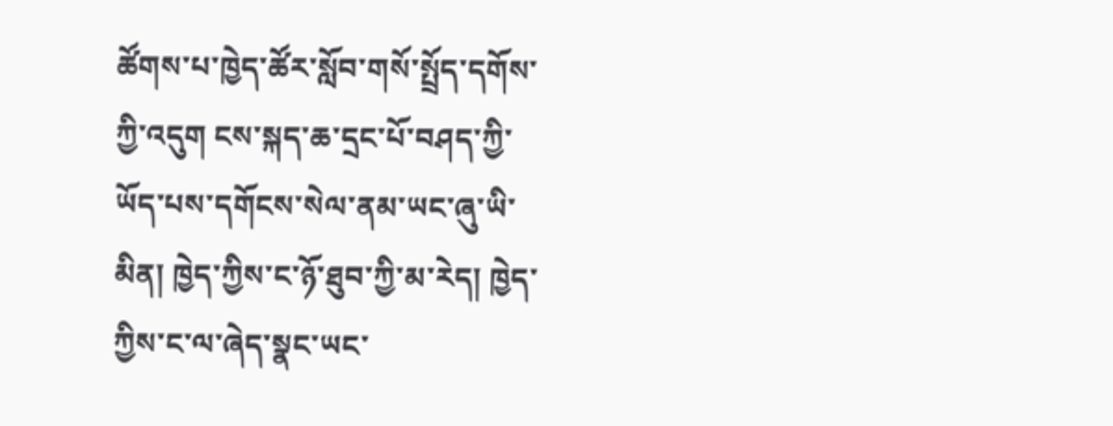ཚོགས་པ་ཁྱེད་ཚོར་སློབ་གསོ་སྤྲོད་དགོས་ཀྱི་འདུག ངས་སྐད་ཆ་དྲང་པོ་བཤད་ཀྱི་ཡོད་པས་དགོངས་སེལ་ནམ་ཡང་ཞུ་ཡི་མིན། ཁྱེད་ཀྱིས་ང་ཉོ་ཐུབ་ཀྱི་མ་རེད། ཁྱེད་ཀྱིས་ང་ལ་ཞེད་སྣང་ཡང་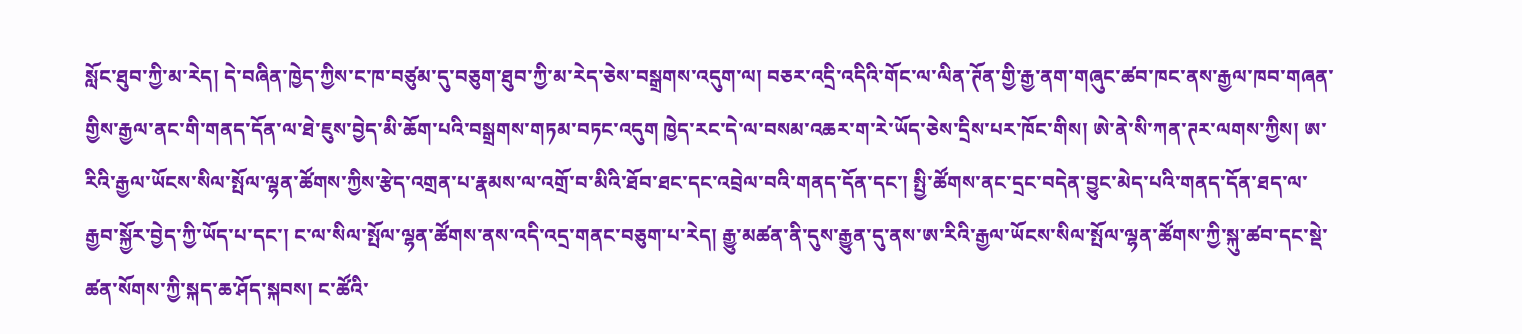སློང་ཐུབ་ཀྱི་མ་རེད། དེ་བཞིན་ཁྱེད་ཀྱིས་ང་ཁ་བཙུམ་དུ་བཅུག་ཐུབ་ཀྱི་མ་རེད་ཅེས་བསྒྲགས་འདུག་ལ། བཅར་འདྲི་འདིའི་གོང་ལ་ལིན་ཊོན་གྱི་རྒྱ་ནག་གཞུང་ཚབ་ཁང་ནས་རྒྱལ་ཁབ་གཞན་གྱིས་རྒྱལ་ནང་གི་གནད་དོན་ལ་ཐེ་ཇུས་བྱེད་མི་ཆོག་པའི་བསྒྲགས་གཏམ་བཏང་འདུག ཁྱེད་རང་དེ་ལ་བསམ་འཆར་ག་རེ་ཡོད་ཅེས་དྲིས་པར་ཁོང་གིས། ཨེ་ནེ་སི་ཀན་ཊར་ལགས་ཀྱིས། ཨ་རིའི་རྒྱལ་ཡོངས་སིལ་སྤོལ་ལྷན་ཚོགས་ཀྱིས་རྩེད་འགྲན་པ་རྣམས་ལ་འགྲོ་བ་མིའི་ཐོབ་ཐང་དང་འབྲེལ་བའི་གནད་དོན་དང་། སྤྱི་ཚོགས་ནང་དྲང་བདེན་བྱུང་མེད་པའི་གནད་དོན་ཐད་ལ་རྒྱབ་སྐྱོར་བྱེད་ཀྱི་ཡོད་པ་དང་། ང་ལ་སིལ་སྤོལ་ལྷན་ཚོགས་ནས་འདི་འདྲ་གནང་བཅུག་པ་རེད། རྒྱུ་མཚན་ནི་དུས་རྒྱུན་དུ་ནས་ཨ་རིའི་རྒྱལ་ཡོངས་སིལ་སྤོལ་ལྷན་ཚོགས་ཀྱི་སྐུ་ཚབ་དང་སྡེ་ཚན་སོགས་ཀྱི་སྐད་ཆ་ཤོད་སྐབས། ང་ཚོའི་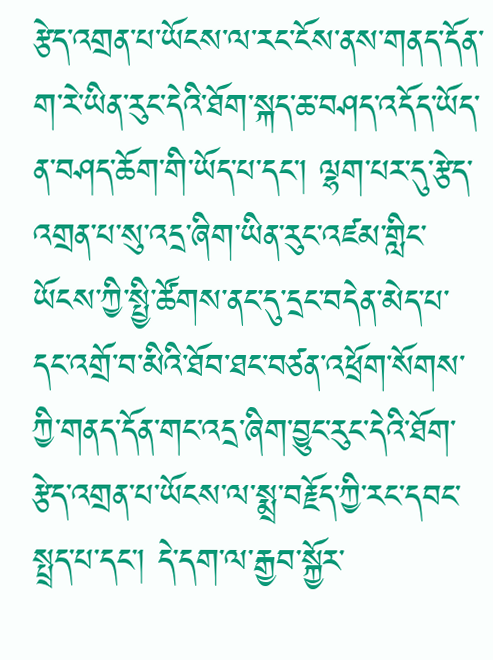རྩེད་འགྲན་པ་ཡོངས་ལ་རང་ངོས་ནས་གནད་དོན་ག་རེ་ཡིན་རུང་དེའི་ཐོག་སྐད་ཆ་བཤད་འདོད་ཡོད་ན་བཤད་ཆོག་གི་ཡོད་པ་དང་། ལྷག་པར་དུ་རྩེད་འགྲན་པ་སུ་འདྲ་ཞིག་ཡིན་རུང་འཛམ་གླིང་ཡོངས་ཀྱི་སྤྱི་ཚོགས་ནང་དུ་དྲང་བདེན་མེད་པ་དང་འགྲོ་བ་མིའི་ཐོབ་ཐང་བཙན་འཕྲོག་སོགས་ཀྱི་གནད་དོན་གང་འདྲ་ཞིག་བྱུང་རུང་དེའི་ཐོག་རྩེད་འགྲན་པ་ཡོངས་ལ་སྨྲ་བརྗོད་ཀྱི་རང་དབང་སྤྲད་པ་དང་། དེ་དག་ལ་རྒྱབ་སྐྱོར་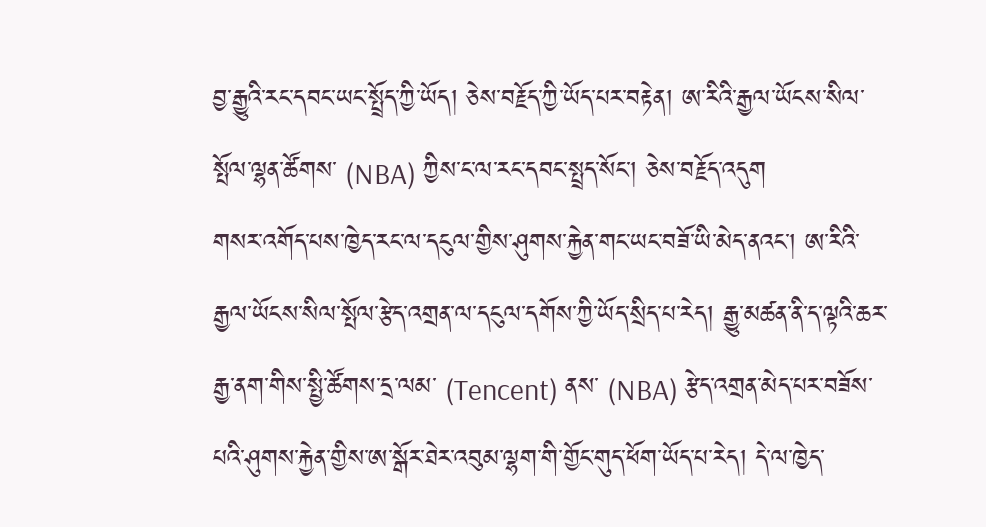བྱ་རྒྱུའི་རང་དབང་ཡང་སྤྲོད་ཀྱི་ཡོད། ཅེས་བརྗོད་ཀྱི་ཡོད་པར་བརྟེན། ཨ་རིའི་རྒྱལ་ཡོངས་སིལ་སྤོལ་ལྷན་ཚོགས་ (NBA) ཀྱིས་ང་ལ་རང་དབང་སྤྲད་སོང་། ཅེས་བརྗོད་འདུག
གསར་འགོད་པས་ཁྱེད་རང་ལ་དངུལ་གྱིས་ཤུགས་རྐྱེན་གང་ཡང་བཟོ་ཡི་མེད་ནའང་། ཨ་རིའི་རྒྱལ་ཡོངས་སིལ་སྤོལ་རྩེད་འགྲན་ལ་དངུལ་དགོས་ཀྱི་ཡོད་སྲིད་པ་རེད། རྒྱུ་མཚན་ནི་ད་ལྟའི་ཆར་རྒྱ་ནག་གིས་སྤྱི་ཚོགས་དྲ་ལམ་ (Tencent) ནས་ (NBA) རྩེད་འགྲན་མེད་པར་བཟོས་པའི་ཤུགས་རྐྱེན་གྱིས་ཨ་སྒོར་ཐེར་འབུམ་ལྷག་གི་གྱོང་གུད་ཕོག་ཡོད་པ་རེད། དེ་ལ་ཁྱེད་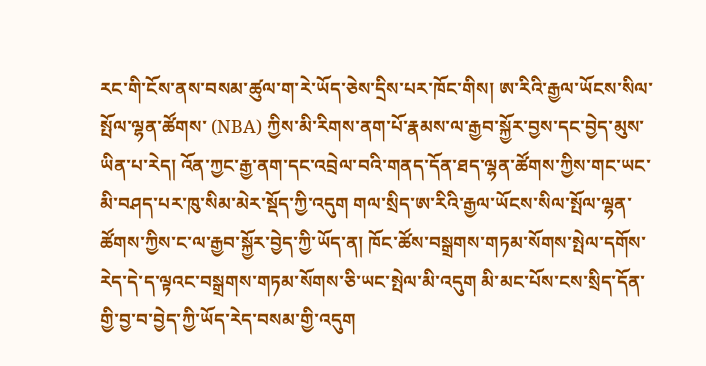རང་གི་ངོས་ནས་བསམ་ཚུལ་ག་རེ་ཡོད་ཅེས་དྲིས་པར་ཁོང་གིས། ཨ་རིའི་རྒྱལ་ཡོངས་སིལ་སྤོལ་ལྷན་ཚོགས་ (NBA) ཀྱིས་མི་རིགས་ནག་པོ་རྣམས་ལ་རྒྱབ་སྐྱོར་བྱས་དང་བྱེད་མུས་ཡིན་པ་རེད། འོན་ཀྱང་རྒྱ་ནག་དང་འབྲེལ་བའི་གནད་དོན་ཐད་ལྷན་ཚོགས་ཀྱིས་གང་ཡང་མི་བཤད་པར་ཁུ་སིམ་མེར་སྡོད་ཀྱི་འདུག གལ་སྲིད་ཨ་རིའི་རྒྱལ་ཡོངས་སིལ་སྤོལ་ལྷན་ཚོགས་ཀྱིས་ང་ལ་རྒྱབ་སྐྱོར་བྱེད་ཀྱི་ཡོད་ན། ཁོང་ཚོས་བསྒྲགས་གཏམ་སོགས་སྤེལ་དགོས་རེད་དེ་ད་ལྟའང་བསྒྲགས་གཏམ་སོགས་ཅི་ཡང་སྤེལ་མི་འདུག མི་མང་པོས་ངས་སྲིད་དོན་གྱི་བྱ་བ་བྱེད་ཀྱི་ཡོད་རེད་བསམ་གྱི་འདུག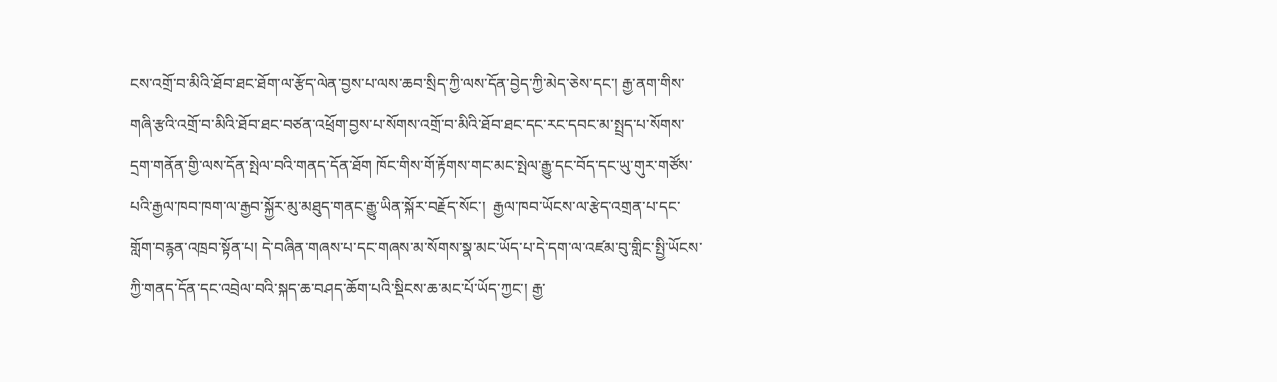ངས་འགྲོ་བ་མིའི་ཐོབ་ཐང་ཐོག་ལ་རྩོད་ལེན་བྱས་པ་ལས་ཆབ་སྲིད་ཀྱི་ལས་དོན་བྱེད་ཀྱི་མེད་ཅེས་དང་། རྒྱ་ནག་གིས་གཞི་རྩའི་འགྲོ་བ་མིའི་ཐོབ་ཐང་བཙན་འཕྲོག་བྱས་པ་སོགས་འགྲོ་བ་མིའི་ཐོབ་ཐང་དང་རང་དབང་མ་སྤྲད་པ་སོགས་དྲག་གནོན་གྱི་ལས་དོན་སྤེལ་བའི་གནད་དོན་ཐོག ཁོང་གིས་གོ་རྟོགས་གང་མང་སྤེལ་རྒྱུ་དང་བོད་དང་ཡུ་གུར་གཙོས་པའི་རྒྱལ་ཁབ་ཁག་ལ་རྒྱབ་སྐྱོར་མུ་མཐུད་གནང་རྒྱུ་ཡིན་སྐོར་བརྗོད་སོང་།  རྒྱལ་ཁབ་ཡོངས་ལ་རྩེད་འགྲན་པ་དང་གློག་བརྙན་འཁྲབ་སྟོན་པ། དེ་བཞིན་གཞས་པ་དང་གཞས་མ་སོགས་སྣ་མང་ཡོད་པ་དེ་དག་ལ་འཛམ་བུ་གླིང་སྤྱི་ཡོངས་ཀྱི་གནད་དོན་དང་འབྲེལ་བའི་སྐད་ཆ་བཤད་ཆོག་པའི་སྡིངས་ཆ་མང་པོ་ཡོད་ཀྱང་། རྒྱ་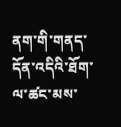ནག་གི་གནད་དོན་འདིའི་ཐོག་ལ་ཚང་མས་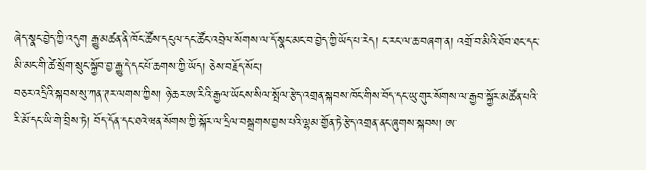ཞེད་སྣང་བྱེད་ཀྱི་འདུག རྒྱུ་མཚན་ནི་ཁོང་ཚོས་དངུལ་དང་ཚོང་འབྲེལ་སོགས་ལ་དོ་སྣང་མང་བ་བྱེད་ཀྱི་ཡོད་པ་རེད། ང་རང་ལ་ཆ་བཞག་ན། འགྲོ་བ་མིའི་ཐོབ་ཐང་དང་མི་མང་གི་ཚེ་སྲོག་སྲུང་སྐྱོབ་བྱ་རྒྱུ་དེ་དང་པོ་ཆགས་ཀྱི་ཡོད། ཅེས་བརྗོད་སོང་།
བཅར་འདྲིའི་སྐབས་སུ་ཀན་ཊར་ལགས་ཀྱིས། ཉེ་ཆར་ཨ་རིའི་རྒྱལ་ཡོངས་སིལ་སྤོལ་རྩེད་འགྲན་སྐབས་ཁོང་གིས་བོད་དང་ཡུ་གུར་སོགས་ལ་རྒྱབ་སྐྱོར་མཚོན་པའི་རི་མོ་དང་ཡི་གེ་བྲིས་ཏེ། བོད་དོན་དང་ཐའེ་ཝན་སོགས་ཀྱི་སྐོར་ལ་དྲིལ་བསྒྲགས་བྱས་པའི་ལྷམ་གྱོན་ཏེ་རྩེད་འགྲན་ནང་ཞུགས་སྐབས། ཨ་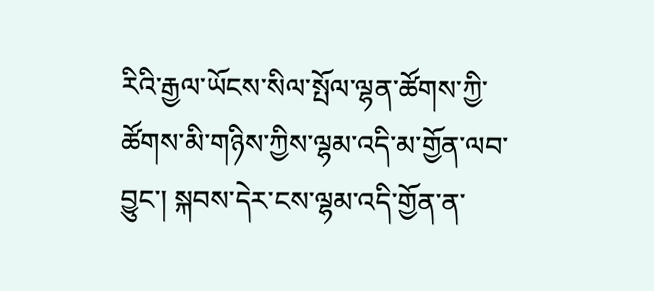རིའི་རྒྱལ་ཡོངས་སིལ་སྤོལ་ལྷན་ཚོགས་ཀྱི་ཚོགས་མི་གཉིས་ཀྱིས་ལྷམ་འདི་མ་གྱོན་ལབ་བྱུང་། སྐབས་དེར་ངས་ལྷམ་འདི་གྱོན་ན་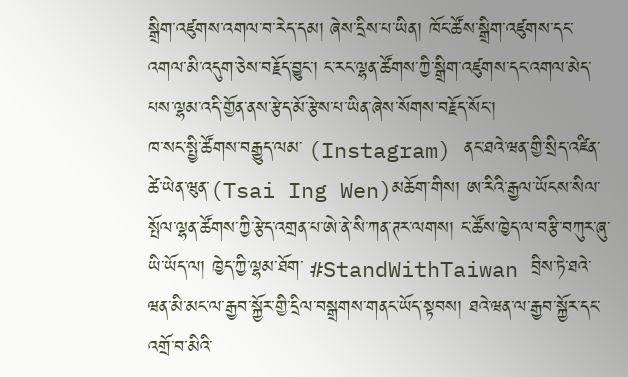སྒྲིག་འཛུགས་འགལ་བ་རེད་དམ། ཞེས་དྲིས་པ་ཡིན། ཁོང་ཚོས་སྒྲིག་འཛུགས་དང་འགལ་མི་འདུག་ཅེས་བརྗོད་བྱུང་། ང་རང་ལྷན་ཚོགས་ཀྱི་སྒྲིག་འཛུགས་དང་འགལ་མེད་པས་ལྷམ་འདི་གྱོན་ནས་རྩེད་མོ་རྩེས་པ་ཡིན་ཞེས་སོགས་བརྗོད་སོང་།
ཁ་སང་སྤྱི་ཚོགས་བརྒྱུད་ལམ་ (Instagram) ནང་ཐའེ་ཝན་གྱི་སྲིད་འཛིན་ཚེ་ཡེན་ཝུན་(Tsai Ing Wen)མཆོག་གིས། ཨ་རིའི་རྒྱལ་ཡོངས་སིལ་སྤོལ་ལྷན་ཚོགས་ཀྱི་རྩེད་འགྲན་པ་ཨེ་ནེ་སི་ཀན་ཊར་ལགས། ང་ཚོས་ཁྱེད་ལ་བརྩི་བཀུར་ཞུ་ཡི་ཡོད་ལ། ཁྱེད་ཀྱི་ལྷམ་ཐོག་ #StandWithTaiwan བྲིས་ཏེ་ཐའེ་ཝན་མི་མང་ལ་རྒྱབ་སྐྱོར་གྱི་དྲིལ་བསྒྲགས་གནང་ཡོད་སྟབས། ཐའེ་ཝན་ལ་རྒྱབ་སྐྱོར་དང་འགྲོ་བ་མིའི་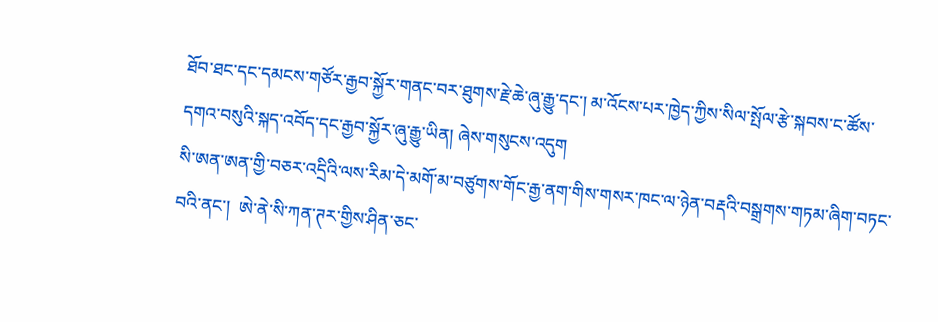ཐོབ་ཐང་དང་དམངས་གཙོར་རྒྱབ་སྐྱོར་གནང་བར་ཐུགས་རྗེ་ཆེ་ཞུ་རྒྱུ་དང་། མ་འོངས་པར་ཁྱེད་ཀྱིས་སིལ་སྤོལ་རྩེ་སྐབས་ང་ཚོས་དགའ་བསུའི་སྐད་འབོད་དང་རྒྱབ་སྐྱོར་ཞུ་རྒྱུ་ཡིན། ཞེས་གསུངས་འདུག
སི་ཨན་ཨན་གྱི་བཅར་འདྲིའི་ལས་རིམ་དེ་མགོ་མ་བཙུགས་གོང་རྒྱ་ནག་གིས་གསར་ཁང་ལ་ཉེན་བརྡའི་བསྒྲགས་གཏམ་ཞིག་བཏང་བའི་ནང་།  ཨེ་ནེ་སི་ཀན་ཊར་གྱིས་ཤིན་ཅང་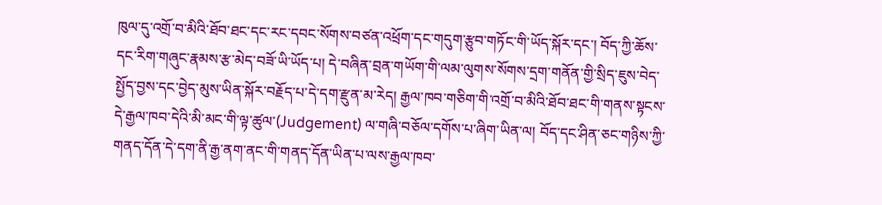ཁུལ་དུ་འགྲོ་བ་མིའི་ཐོབ་ཐང་དང་རང་དབང་སོགས་བཙན་འཕྲོག་དང་གདུག་རྩུབ་གཏོང་གི་ཡོད་སྐོར་དང་། བོད་ཀྱི་ཆོས་དང་རིག་གཞུང་རྣམས་རྩ་མེད་བཟོ་ཡི་ཡོད་པ། དེ་བཞིན་བྲན་གཡོག་གི་ལམ་ལུགས་སོགས་དྲག་གནོན་གྱི་སྲིད་ཇུས་བེད་སྤྱོད་བྱས་དང་བྱེད་མུས་ཡིན་སྐོར་བརྗོད་པ་དེ་དག་རྫུན་མ་རེད། རྒྱལ་ཁབ་གཅིག་གི་འགྲོ་བ་མིའི་ཐོབ་ཐང་གི་གནས་སྟངས་དེ་རྒྱལ་ཁབ་དེའི་མི་མང་གི་ལྟ་ཚུལ་(Judgement) ལ་གཞི་བཅོལ་དགོས་པ་ཞིག་ཡིན་ལ། བོད་དང་ཤིན་ཅང་གཉིས་ཀྱི་གནད་དོན་དེ་དག་ནི་རྒྱ་ནག་ནང་གི་གནད་དོན་ཡིན་པ་ལས་རྒྱལ་ཁབ་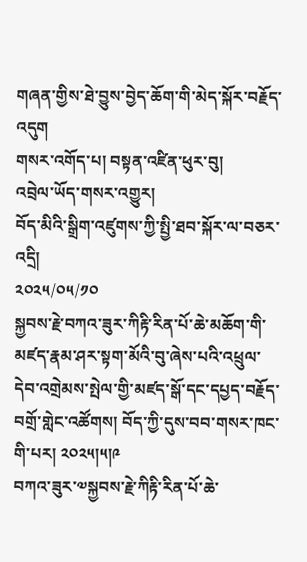གཞན་གྱིས་ཐེ་བྱུས་བྱེད་ཆོག་གི་མེད་སྐོར་བརྗོད་འདུག
གསར་འགོད་པ། བསྟན་འཛིན་ཕུར་བུ།
འབྲེལ་ཡོད་གསར་འགྱུར།
བོད་མིའི་སྒྲིག་འཛུགས་ཀྱི་སྤྱི་ཐབ་སྐོར་ལ་བཅར་འདྲི།
༢༠༢༥/༠༥/༡༠
སྐྱབས་རྗེ་བཀའ་ཟུར་ཀིརྟི་རིན་པོ་ཆེ་མཆོག་གི་མཛད་རྣམ་ཤར་སྟག་མོའི་བུ་ཞེས་པའི་འཕྲུལ་དེབ་འགྲེམས་སྤེལ་གྱི་མཛད་སྒོ་དང་དཔྱད་བརྗོད་བགྲོ་གླེང་འཚོགས། བོད་ཀྱི་དུས་བབ་གསར་ཁང་གི་པར། ༢༠༢༥།༥།༩
བཀའ་ཟུར་༧སྐྱབས་རྗེ་ཀིརྟི་རིན་པོ་ཆེ་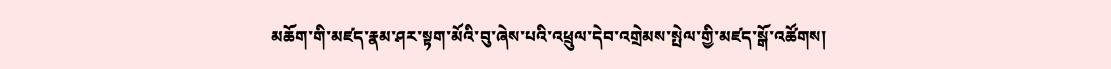མཆོག་གི་མཛད་རྣམ་ཤར་སྟག་མོའི་བུ་ཞེས་པའི་འཕྲུལ་དེབ་འགྲེམས་སྤེལ་གྱི་མཛད་སྒོ་འཚོགས།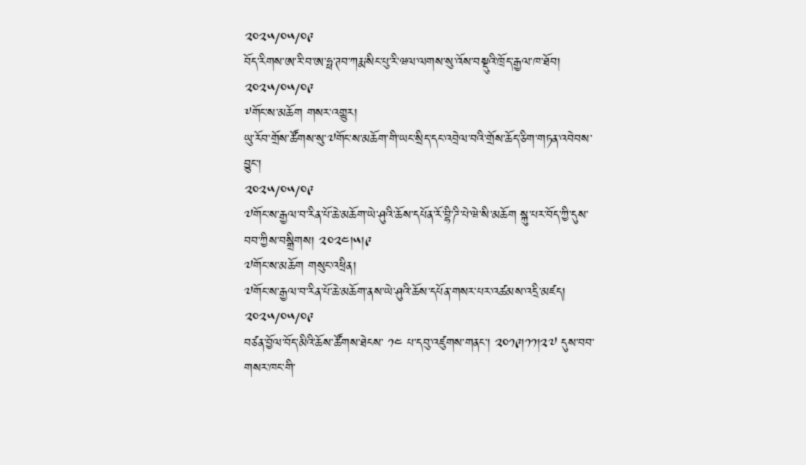༢༠༢༥/༠༥/༠༩
བོད་རིགས་ཨ་རི་བ་ཨ་ཧྥ་ཊབ་ཀརྨ་སིང་པུ་རི་ཝལ་ལགས་སུ་འོས་བསྡུའི་ཁྲོད་རྒྱལ་ཁ་ཐོབ།
༢༠༢༥/༠༥/༠༩
༸གོང་ས་མཆོག གསར་འགྱུར།
ཡུ་རོབ་གྲོས་ཚོགས་སུ་༧གོང་ས་མཆོག་གི་ཡང་སྲིད་དང་འབྲེལ་བའི་གྲོས་ཆོད་ཅིག་གཏན་འབེབས་བྱུང་།
༢༠༢༥/༠༥/༠༩
༧གོང་ས་རྒྱལ་བ་རིན་པོ་ཆེ་མཆོག་ཡེ་ཤུའི་ཆོས་དཔོན་རོ་བྷི་ཌི་པེ་ཝེ་སི་མཆོག སྐུ་པར་བོད་ཀྱི་དུས་བབ་ཀྱིས་བསྒྲིགས། ༢༠༢༤།༥།༩
༧གོང་ས་མཆོག གསུང་འཕྲིན།
༧གོང་ས་རྒྱལ་བ་རིན་པོ་ཆེ་མཆོག་ནས་ཡེ་ཤུའི་ཆོས་དཔོན་གསར་པར་འཚམས་འདྲི་མཛད།
༢༠༢༥/༠༥/༠༩
བཙན་བྱོལ་བོད་མིའི་ཆོས་ཚོགས་ཐེངས་ ༡༤ པ་དབུ་འཛུགས་གནང་། ༢༠༡༩།༡༡།༢༧ དུས་བབ་གསར་ཁང་གི་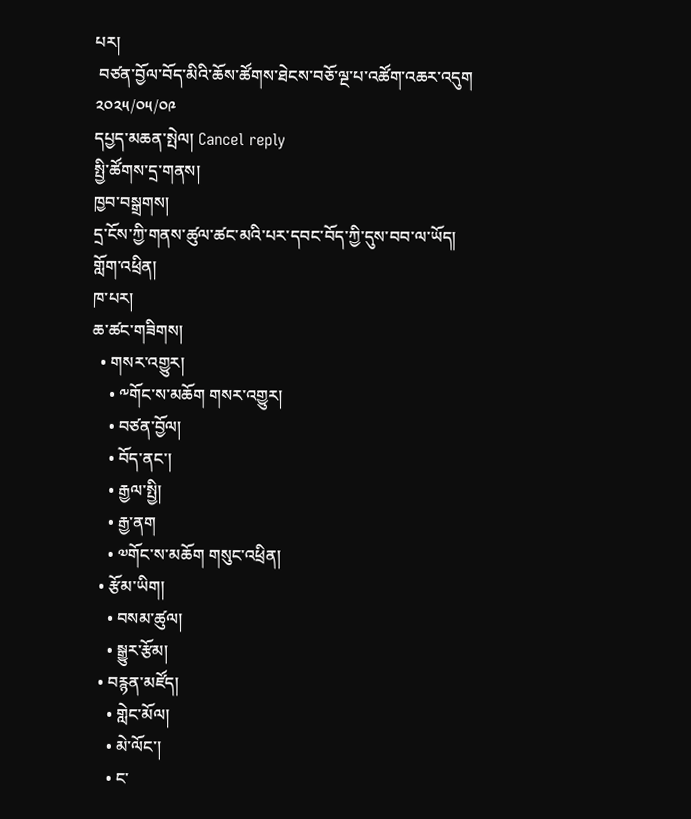པར།
 བཙན་བྱོལ་བོད་མིའི་ཆོས་ཚོགས་ཐེངས་བཅོ་ལྔ་པ་འཚོག་འཆར་འདུག
༢༠༢༥/༠༥/༠༩
དཔྱད་མཆན་སྤེལ། Cancel reply
སྤྱི་ཚོགས་དྲ་གནས།
ཁྱབ་བསྒྲགས།
དྲ་ངོས་ཀྱི་གནས་ཚུལ་ཚང་མའི་པར་དབང་བོད་ཀྱི་དུས་བབ་ལ་ཡོད།
གློག་འཕྲིན།
ཁ་པར།
ཆ་ཚང་གཟིགས།
  • གསར་འགྱུར།
    • ༸གོང་ས་མཆོག གསར་འགྱུར།
    • བཙན་བྱོལ།
    • བོད་ནང་།
    • རྒྱལ་སྤྱི།
    • རྒྱ་ནག
    • ༧གོང་ས་མཆོག གསུང་འཕྲིན།
  • རྩོམ་ཡིག།
    • བསམ་ཚུལ།
    • སྒྱུར་རྩོམ།
  • བརྙན་མཛོད།
    • གླེང་མོལ།
    • མེ་ལོང་།
    • ང་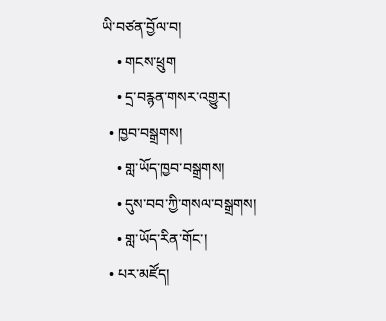ཡི་བཙན་བྱོལ་བ།
    • གངས་ཕྲུག
    • དྲ་བརྙན་གསར་འགྱུར།
  • ཁྱབ་བསྒྲགས།
    • གླ་ཡོད་ཁྱབ་བསྒྲགས།
    • དུས་བབ་ཀྱི་གསལ་བསྒྲགས།
    • གླ་ཡོད་རིན་གོང་།
  • པར་མཛོད།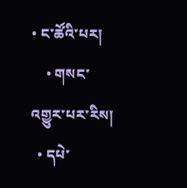• ང་ཚོའི་པར།
    • གསང་འགྱུར་པར་རིས།
  • དཔེ་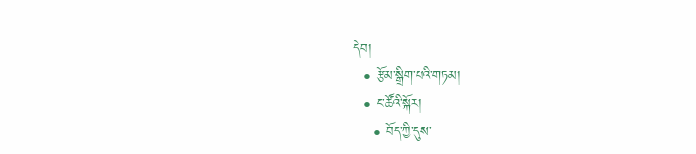དེབ།
  • རྩོམ་སྒྲིག་པའི་གཏམ།
  • ང་ཚོའི་སྐོར།
    • བོད་ཀྱི་དུས་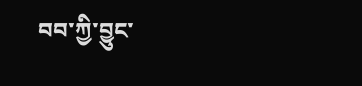བབ་ཀྱི་བྱུང་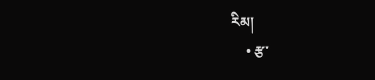རིམ།
    • རྩ་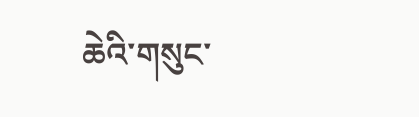ཆེའི་གསུང་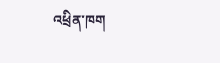འཕྲིན་ཁག